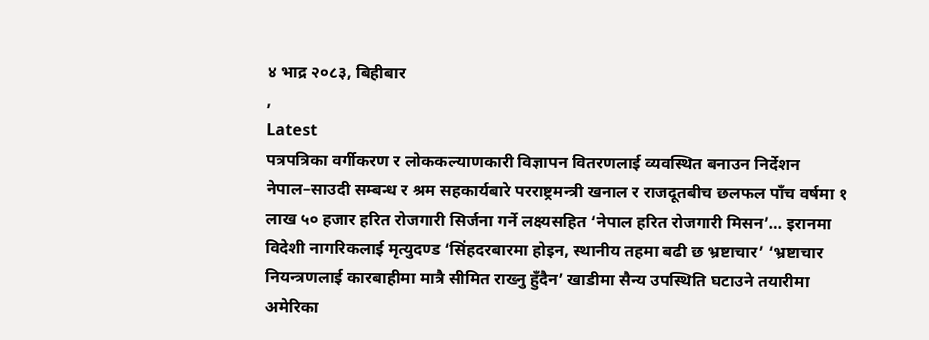४ भाद्र २०८३, बिहीबार
,
Latest
पत्रपत्रिका वर्गीकरण र लोककल्याणकारी विज्ञापन वितरणलाई व्यवस्थित बनाउन निर्देशन नेपाल–साउदी सम्बन्ध र श्रम सहकार्यबारे परराष्ट्रमन्त्री खनाल र राजदूतबीच छलफल पाँच वर्षमा १ लाख ५० हजार हरित रोजगारी सिर्जना गर्ने लक्ष्यसहित ‘नेपाल हरित रोजगारी मिसन’… इरानमा विदेशी नागरिकलाई मृत्युदण्ड ‘सिंहदरबारमा होइन, स्थानीय तहमा बढी छ भ्रष्टाचार’ ‘भ्रष्टाचार नियन्त्रणलाई कारबाहीमा मात्रै सीमित राख्नु हुँदैन’ खाडीमा सैन्य उपस्थिति घटाउने तयारीमा अमेरिका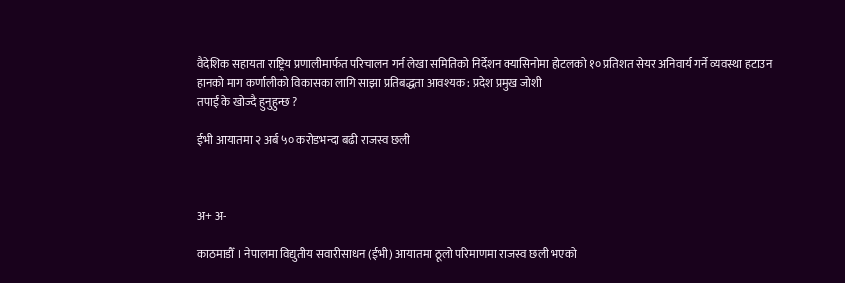वैदेशिक सहायता राष्ट्रिय प्रणालीमार्फत परिचालन गर्न लेखा समितिको निर्देशन क्यासिनोमा होटलको १० प्रतिशत सेयर अनिवार्य गर्ने व्यवस्था हटाउन हानको माग कर्णालीको विकासका लागि साझा प्रतिबद्धता आवश्यक : प्रदेश प्रमुख जोशी
तपाईं के खोज्दै हुनुहुन्छ ?

ईभी आयातमा २ अर्ब ५० करोडभन्दा बढी राजस्व छली



अ+ अ-

काठमाडौँ । नेपालमा विद्युतीय सवारीसाधन (ईभी) आयातमा ठूलो परिमाणमा राजस्व छली भएको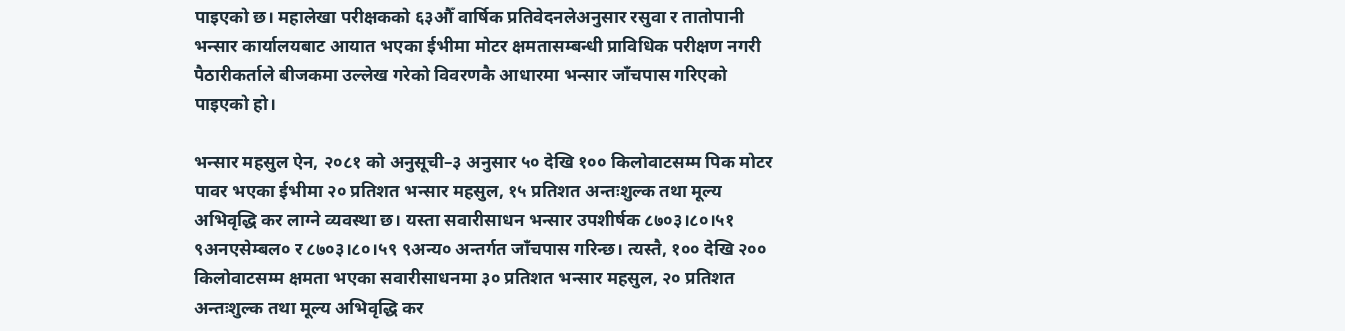पाइएको छ। महालेखा परीक्षकको ६३औँ वार्षिक प्रतिवेदनलेअनुसार रसुवा र तातोपानी भन्सार कार्यालयबाट आयात भएका ईभीमा मोटर क्षमतासम्बन्धी प्राविधिक परीक्षण नगरी पैठारीकर्ताले बीजकमा उल्लेख गरेको विवरणकै आधारमा भन्सार जाँचपास गरिएको पाइएको हो।

भन्सार महसुल ऐन, २०८१ को अनुसूची–३ अनुसार ५० देखि १०० किलोवाटसम्म पिक मोटर पावर भएका ईभीमा २० प्रतिशत भन्सार महसुल, १५ प्रतिशत अन्तःशुल्क तथा मूल्य अभिवृद्धि कर लाग्ने व्यवस्था छ। यस्ता सवारीसाधन भन्सार उपशीर्षक ८७०३।८०।५१ ९अनएसेम्बल० र ८७०३।८०।५९ ९अन्य० अन्तर्गत जाँचपास गरिन्छ। त्यस्तै, १०० देखि २०० किलोवाटसम्म क्षमता भएका सवारीसाधनमा ३० प्रतिशत भन्सार महसुल, २० प्रतिशत अन्तःशुल्क तथा मूल्य अभिवृद्धि कर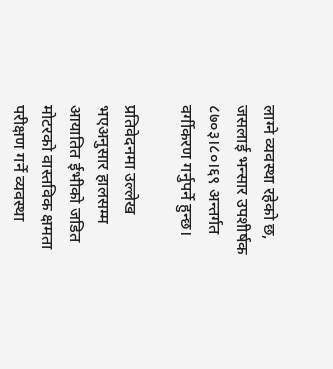लाग्ने व्यवस्था रहेको छ, जसलाई भन्सार उपशीर्षक ८७०३।८०।६९ अन्तर्गत वर्गीकरण गर्नुपर्ने हुन्छ।

प्रतिवेदनमा उल्लेख भएअनुसार हालसम्म आयातित ईभीको जडित मोटरको वास्तविक क्षमता परीक्षण गर्ने व्यवस्था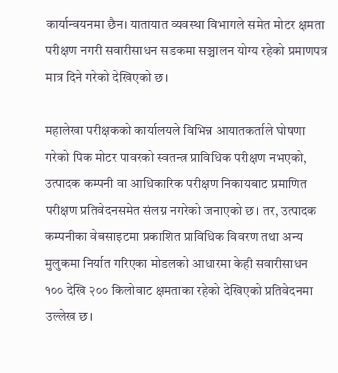कार्यान्वयनमा छैन। यातायात व्यवस्था विभागले समेत मोटर क्षमता परीक्षण नगरी सवारीसाधन सडकमा सञ्चालन योग्य रहेको प्रमाणपत्र मात्र दिने गरेको देखिएको छ।

महालेखा परीक्षकको कार्यालयले विभिन्न आयातकर्ताले घोषणा गरेको पिक मोटर पावरको स्वतन्त्र प्राविधिक परीक्षण नभएको, उत्पादक कम्पनी वा आधिकारिक परीक्षण निकायबाट प्रमाणित परीक्षण प्रतिवेदनसमेत संलग्न नगरेको जनाएको छ। तर, उत्पादक कम्पनीका वेबसाइटमा प्रकाशित प्राविधिक विवरण तथा अन्य मुलुकमा निर्यात गरिएका मोडलको आधारमा केही सवारीसाधन १०० देखि २०० किलोवाट क्षमताका रहेको देखिएको प्रतिवेदनमा उल्लेख छ।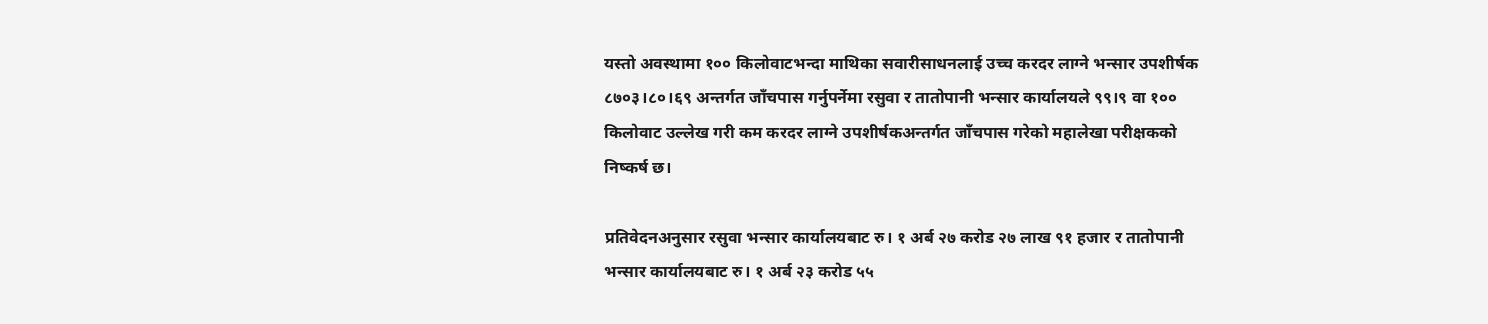यस्तो अवस्थामा १०० किलोवाटभन्दा माथिका सवारीसाधनलाई उच्च करदर लाग्ने भन्सार उपशीर्षक ८७०३।८०।६९ अन्तर्गत जाँचपास गर्नुपर्नेमा रसुवा र तातोपानी भन्सार कार्यालयले ९९।९ वा १०० किलोवाट उल्लेख गरी कम करदर लाग्ने उपशीर्षकअन्तर्गत जाँचपास गरेको महालेखा परीक्षकको निष्कर्ष छ।

प्रतिवेदनअनुसार रसुवा भन्सार कार्यालयबाट रु। १ अर्ब २७ करोड २७ लाख ९१ हजार र तातोपानी भन्सार कार्यालयबाट रु। १ अर्ब २३ करोड ५५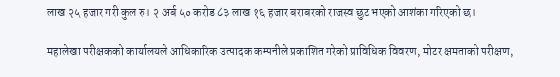लाख २५ हजार गरी कुल रु। २ अर्ब ५० करोड ८३ लाख १६ हजार बराबरको राजस्व छुट भएको आशंका गरिएको छ।

महालेखा परीक्षकको कार्यालयले आधिकारिक उत्पादक कम्पनीले प्रकाशित गरेको प्राविधिक विवरण, मोटर क्षमताको परीक्षण,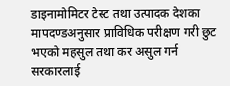डाइनामोमिटर टेस्ट तथा उत्पादक देशका मापदण्डअनुसार प्राविधिक परीक्षण गरी छुट भएको महसुल तथा कर असुल गर्न सरकारलाई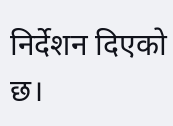निर्देशन दिएको छ।